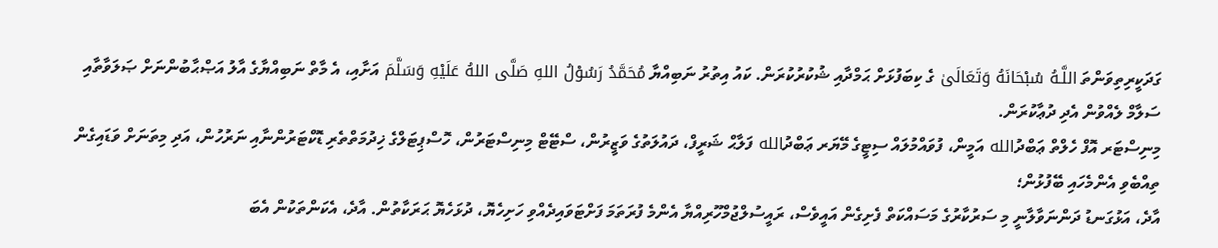ގަދަކީރިތިވަންތަ اللَّـهُ سُبْحَانَهُ وَتَعَالَىٰ ގެ ކިބަފުޅަށް ޙަމްދާއި ޝުކުރުކުރަން. ކައު އިތުރު ނަބިއްޔާ مُحَمَّدُ رَسُوْلُ اللهِ صَلَّى اللهُ عَلَيْهِ وَسَلَّمَ އަށާއި، އެ މާތް ނަބިއްޔާގެ އާލު އަޞްޙާބުންނަށް ޞަލަވާތާއި ސަލާމް ލެއްވުން އެދި ދުޢާކުރަން.
މިނިސްޓަރ އޮފް ހެލްތް ޢަބްދުالله އަމީން، ފުވައްމުލައް ސިޓީގެ މޭޔަރ ޢަބްދުالله ފަލާޙް ޝަރީފް، ދައުލަތުގެ ވަޒީރުން، ސްޓޭޓް މިނިސްޓަރުން، ހޮސްޕިޓަލްގެ ޚިދުމަތްތެރި ޑޮކްޓަރުންނާއި ނަރުހުން، އަދި މިތަނަށް ވަޑައިގެން ތިއްބެވި އެންމެހައި ބޭފުޅުން؛
އާދެ، އަޅުގަނޑު ދަންނަވާލާނީ މި ސަރުކާރުގެ މަސައްކަތް ފެށިގެން އައީވެސް، ރައީސުލްޖުމްހޫރިއްޔާ އެންމެ ފުރަތަމަ ފަށްޓަވައިދެއްވި ހަށިހެޔޮ، ދުޅަހެޔޮ ޙަރަކާތުން. އާދެ، އެކަންތަކުން އެބަ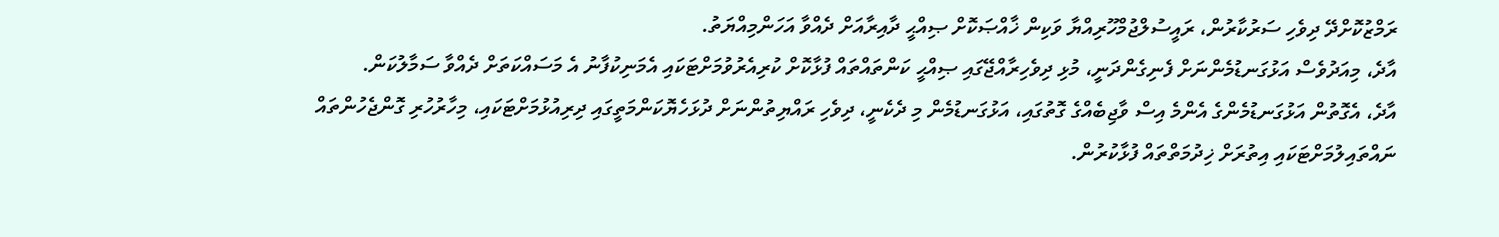ރަމްޒުކޮށްދޭ ދިވެހި ސަރުކާރުން، ރައީސުލްޖުމްހޫރިއްޔާ ވަކިން ޚާއްޞަކޮށް ޞިއްޙީ ދާއިރާއަށް ދެއްވާ އަހަންމިއްޔަތު.
އާދެ، މިއަދުވެސް އަޅުގަނޑުމެންނަށް ފެނިގެންދަނީ، މުޅި ދިވެހިރާއްޖޭގައި ޞިއްޙީ ކަންތައްތައް ފުޅާކޮށް ކުރިއެރުވުމަށްޓަކައި އެމަނިކުފާނު އެ މަސައްކަތަށް ދެއްވާ ސަމާލުކަން.
އާދެ، އެގޮތުން އަޅުގަނޑުމެންގެ އެންމެ އިސް ވާޖިބެއްގެ ގޮތުގައި، އަޅުގަނޑުމެން މި ދެކެނީ، ދިވެހި ރައްޔިތުންނަށް ދުޅަހެޔޮކަންމަތީގައި ދިރިއުޅުމަށްޓަކައި، މިހާރުހުރި ގޮންޖެހުންތައް ނައްތައިލުމަށްޓަކައި އިތުރަށް ޚިދުމަތްތައް ފުޅާކުރުން.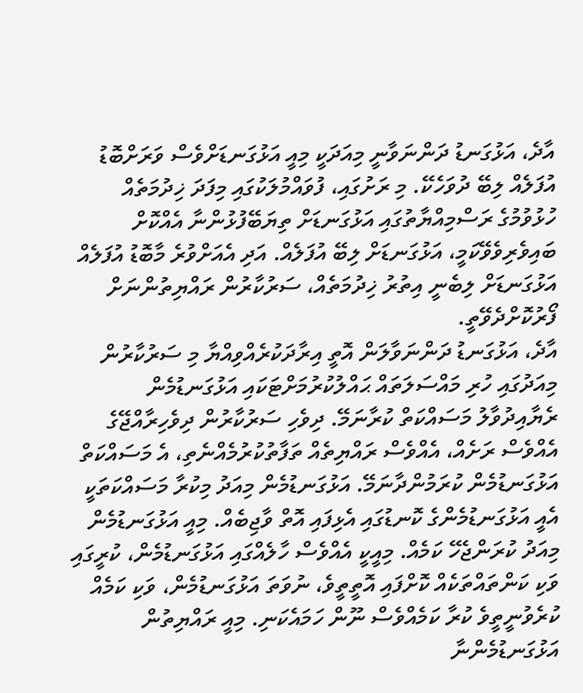އާދެ، އަޅުގަނޑު ދަންނަވާނީ މިއަދަކީ މިއީ އަޅުގަނޑަށްވެސް ވަރަށްބޮޑު އުފަލެއް ލިބޭ ދުވަހެކޭ. މި ރަށުގައި، ފުވައްމުލަކުގައި މިފަދަ ޚިދުމަތެއް ހުޅުވުމުގެ ރަސްމިއްޔާތުގައި އަޅުގަނޑަށް ތިޔަބޭފުޅުންނާ އެއްކޮށް ބައިވެރިވެވޭކަމީ، އަޅުގަނޑަށް ލިބޭ އުފަލެއް. އަދި އެއަށްވުރެ މާބޮޑު އުފަލެއް އަޅުގަނޑަށް ލިބެނީ އިތުރު ޚިދުމަތެއް، ސަރުކާރުން ރައްޔިތުންނަށް ފޯރުކޮށްދެވޭތީ.
އާދެ، އަޅުގަނޑު ދަންނަވާލަން އޮތީ އިރާދަކުރެއްވިއްޔާ މި ސަރުކާރުން މިއަދުގައި ހުރި މައްސަލަތައް ޙައްލުކުރުމަށްޓަކައި އަޅުގަނޑުމެން ރެޔާއިދުވާލު މަސައްކަތް ކުރާނަމޭ. ދިވެހި ސަރުކާރުން ދިވެހިރާއްޖޭގެ އެއްވެސް ރަށެއް، އެއްވެސް ރައްޔިތެއް ތަފާތުކުރުމެއްނެތި، އެ މަސައްކަތް އަޅުގަނޑުމެން ކުރަމުންދާނަމޭ. އަޅުގަނޑުމެން މިއަދު މިކުރާ މަސައްކަތަކީ އެއީ އަޅުގަނޑުމެންގެ ކޮނޑުގައި އެޅިފައި އޮތް ވާޖިބެއް. މިއީ އަޅުގަނޑުމެން މިއަދު ކުރަންޖެހޭ ކަމެއް. މިއީކީ އެއްވެސް ހާލެއްގައި އަޅުގަނޑުމެން، ކުރީގައި ވަކި ކަންތައްތަކެއް ކޮށްފައި އޮތީތީވެ، ނުވަތަ އަޅުގަނޑުމެން، ވަކި ކަމެއް ކުރެވުނީތީވެ ކުރާ ކަމެއްވެސް ނޫން ހަމައެކަނި. މިއީ ރައްޔިތުން އަޅުގަނޑުމެންނާ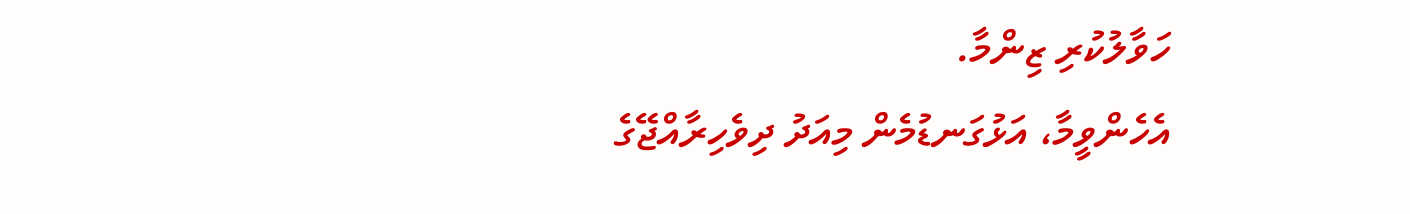ހަވާލުކުރި ޒިންމާ.
އެހެންވީމާ، އަޅުގަނޑުމެން މިއަދު ދިވެހިރާއްޖޭގެ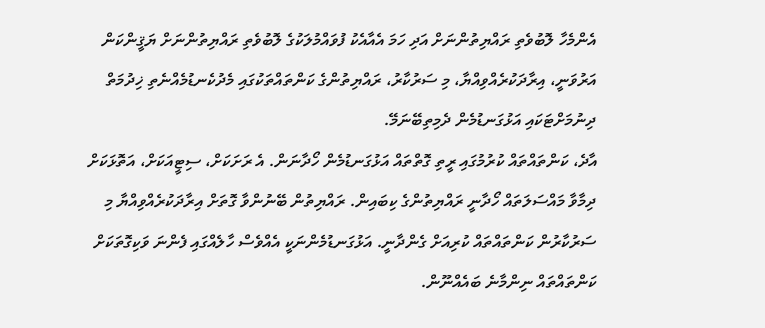އެންމެހާ ލޮބުވެތި ރައްޔިތުންނަށް އަދި ހަމަ އެއާއެކު ފުވައްމުލަކުގެ ލޮބުވެތި ރައްޔިތުންނަށް ޔަޤީންކަން އަރުވަނީ، އިރާދަކުރެއްވިއްޔާ، މި ސަރުކާރު، ރައްޔިތުންގެ ކަންތައްތަކުގައި މެދުކެނޑުމެއްނެތި ޚިދުމަތް ދިނުމަށްޓަކައި އަޅުގަނޑުމެން ދެމިތިބޭނަމޭ.
އާދެ، ކަންތައްތައް ކުރުމުގައި ރީތި ގޮތްތައް އަޅުގަނޑުމެން ހޯދާނަން. އެ ރަށަކަށް، ސިޓީއަކަށް، އަތޮޅަކަށް ދިމާވާ މައްސަލަތައް ހޯދާނީ ރައްޔިތުންގެ ކިބައިން. ރައްޔިތުން ބޭނުންވާ ގޮތަށް އިރާދަކުރެއްވިއްޔާ މި ސަރުކާރުން ކަންތައްތައް ކުރިއަށް ގެންދާނީ. އަޅުގަނޑުމެންނަކީ އެއްވެސް ހާލެއްގައި ފެންނަ ވަކިގޮތަކަށް ކަންތައްތައް ނިންމާނެ ބައެއްނޫން.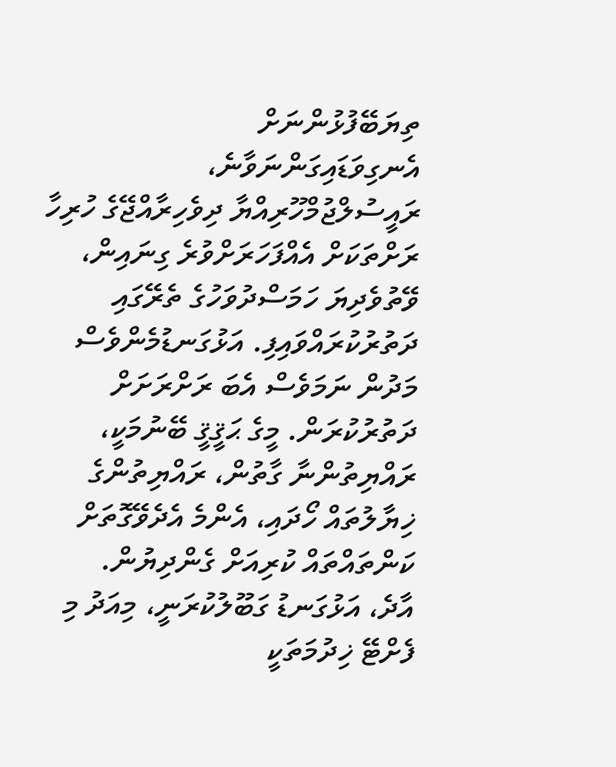ތިޔަބޭފުޅުންނަށް އެނގިވަޑައިގަންނަވާނެ، ރައީސުލްޖުމްހޫރިއްޔާ ދިވެހިރާއްޖޭގެ ހުރިހާ ރަށްތަކަށް އެއްފަހަރަށްވުރެ ގިނައިން، ވޭތުވެދިޔަ ހަމަސްދުވަހުގެ ތެރޭގައި ދަތުރުކުރައްވައިފި. އަޅުގަނޑުމެންވެސް މަދުން ނަމަވެސް އެބަ ރަށްރަށަށް ދަތުރުކުރަން. މީގެ ޙަޤީޤީ ބޭނުމަކީ، ރައްޔިތުންނާ ގާތުން، ރައްޔިތުންގެ ޚިޔާލުތައް ހޯދައި، އެންމެ އެދެވޭގޮތަށް ކަންތައްތައް ކުރިއަށް ގެންދިޔުން.
އާދެ، އަޅުގަނޑު ގަބޫލުކުރަނީ، މިއަދު މި ފެށްޓޭ ޚިދުމަތަކީ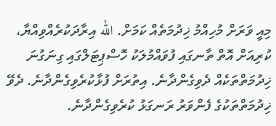މިއީ ވަރަށް މުހިއްމު ޚިދުމަތެއް ކަމަށް. الله އިރާދަކުރެއްވިއްޔާ، ކުރިއަށް އޮތް ތާނގައި ފުވައްމުލަކު ހޮސްޕިޓަލްގައި ގިނަގުނަ ޚިދުމަތްތަކެއް ދެވިގެންދާނެ. އިތުރަށް ފުޅާކުރެވިގެންދާނެ. ދެވޭ ޚިދުމަތްތަކުގެ ފެންވަރު ރަނގަޅު ކުރެވިގެންދާނެ.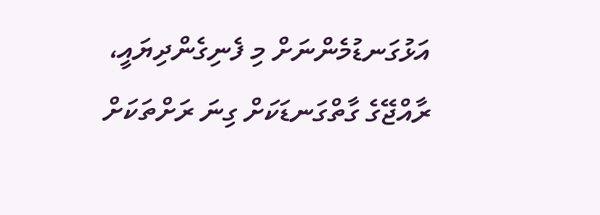އަޅުގަނޑުމެންނަށް މި ފެނިގެންދިޔައީ، ރާއްޖޭގެ ގާތްގަނޑަކަށް ގިނަ ރަށްތަކަށް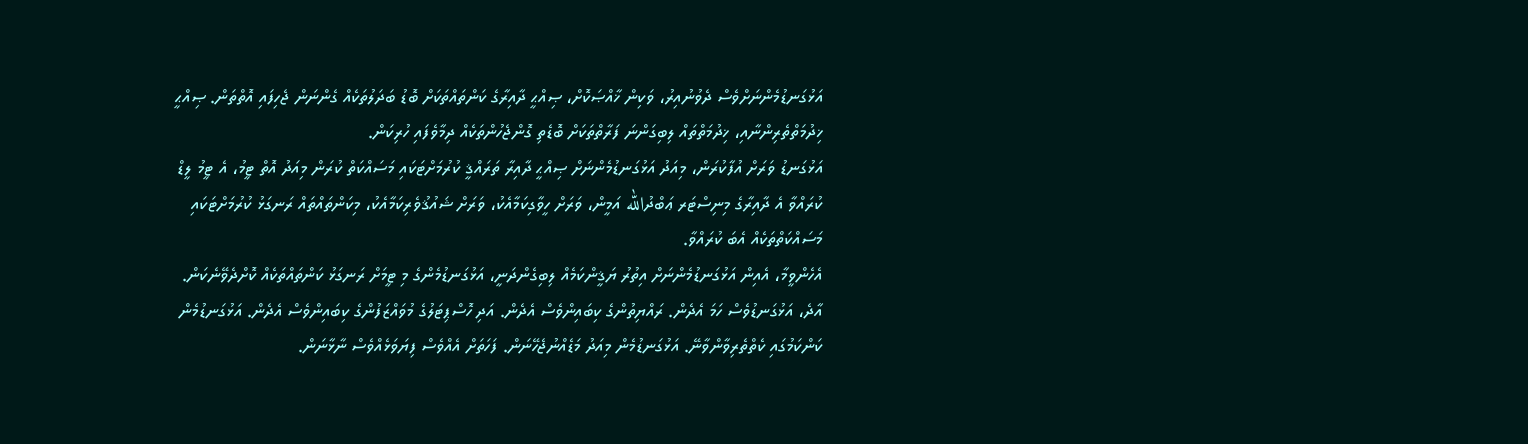އަޅުގަނޑުމެންނަށްވެސް ދެވުނުއިރު، ވަކިން ޚާއްޞަކޮށް، ޞިއްޙީ ދާއިރާގެ ކަންތައްތަކަށް ބޮޑު ބަދަލުތަކެއް ގެންނަން ޖެހިފައި އޮތްތަން. ޞިއްޙީ ޚިދުމަތްތެރިންނާއި، ޚިދުމަތްތައް ލިބިގަންނަ ފަރާތްތަކަށް ބޮޑެތި ގޮންޖެހުންތަކެއް ދިމާވެފައި ހުރިކަން.
އަޅުގަނޑު ވަރަށް އުފާކުރަން، މިއަދު އަޅުގަނޑުމެންނަށް ޞިއްޙީ ދާއިރާ ތަރައްޤީ ކުރުމަށްޓަކައި މަސައްކަތް ކުރަން މިއަދު އޮތް ޓީމު، އެ ޓީމު ލީޑް ކުރައްވާ އެ ދާއިރާގެ މިނިސްޓަރ ޢަބްދުالله އަމީން، ވަރަށް ހީވާގިކަމާއެކު، ވަރަށް ޝައުޤުވެރިކަމާއެކު، މިކަންތައްތައް ރަނގަޅު ކުރުމަށްޓަކައި މަސައްކަތްތަކެއް އެބަ ކުރައްވާ.
އެހެންވީމާ، އެއިން އަޅުގަނޑުމެންނަށް އިތުރު ޔަޤީންކަމެއް ލިބިގެންދަނީ، އަޅުގަނޑުމެންގެ މި ޓީމަށް ރަނގަޅު ކަންތައްތަކެއް ކޮށްދެވޭނެކަން.
އާދެ، އަޅުގަނޑުވެސް ހަމަ އެދެން. ރައްޔިތުންގެ ކިބައިންވެސް އެދެން. އަދި ހޮސްޕިޓަލުގެ މުވައްޒަފުންގެ ކިބައިންވެސް އެދެން. އަޅުގަނޑުމެން ކަންކަމުގައި ކެތްތެރިވާންވާނޭ. އަޅުގަނޑުމެން މިއަދު މަޑެއްނުޖެހޭނަން. ފަހަތަށް އެއްވެސް ފިޔަވަޅެއްވެސް ނާޅާނަން.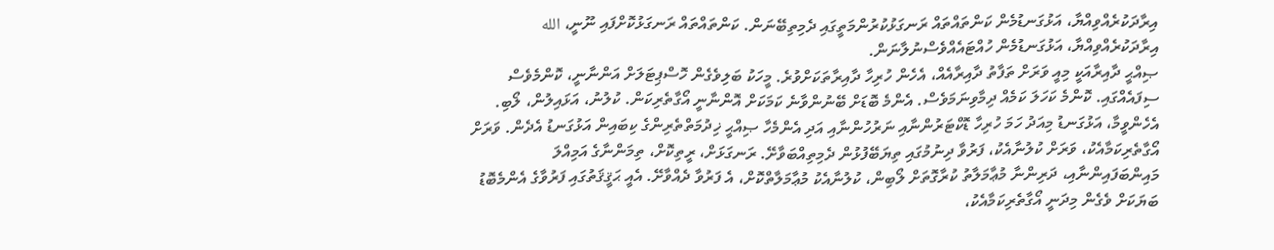އިރާދަކުރެއްވިއްޔާ، އަޅުގަނޑުމެން ކަންތައްތައް ރަނގަޅުކުރުންމަތީގައި ދެމިތިބޭނަން. ކަންތައްތައް ރަނގަޅުކޮށްފައި ނޫނީ، الله އިރާދަކުރެއްވިއްޔާ، އަޅުގަނޑުމެން ހުއްޓައެއްވެސްނުލާނަން.
ޞިއްޙީ ދާއިރާއަކީ މިއީ ވަރަށް ތަފާތު ދާއިރާއެއް، އެހެން ހުރިހާ ދާއިރާތަކަށްވުރެ. މީހަކު ބަލިވެގެން ހޮސްޕިޓަލަށް އަންނާނީ، ކޮންމެވެސް ސިފައެއްގައި. ކޮންމެ ކަހަލަ ކަމެއް ދިމާވިނަމަވެސް. އެންމެ ބޮޑަށް ބޭނުންވާނެ ކަމަކަށް އޮންނާނީ އޯގާތެރިކަން. ކުލުނު، އަޅައިލުން، ލޯބި.
އެހެންވީމާ، އަޅުގަނޑު މިއަދު ހަމަ ހުރިހާ ޑޮކްޓަރުންނާއި ނަރުހުންނާއި އަދި އެންމެހާ ޞިއްޙީ ޚިދުމަތްތެރިންގެ ކިބައިން އަޅުގަނޑު އެދެން. ވަރަށް އޯގާތެރިކަމާއެކު، ވަރަށް ކުލުނާއެކު، ފަރުވާ ދިނުމުގައި ތިޔަބޭފުޅުން ދެމިތިއްބަވާށޭ. ރަނގަޅަށް، ރީތިކޮށް، ތިމަންނާގެ އަމިއްލަ މައިންބަފައިންނާއި، ދަރިންނާ މުޢާމަލާތު ކުރާގޮތަށް ލޯބިން، ކުލުނާއެކު މުޢާމަލާތްކޮށް، އެ ފަރުވާ ދެއްވާށޭ. އެއީ ޙަޤީޤަތުގައި ފަރުވާގެ އެންމެބޮޑު ބަޔަކަށް ވެގެން މިދަނީ އޯގާތެރިކަމާއެކު،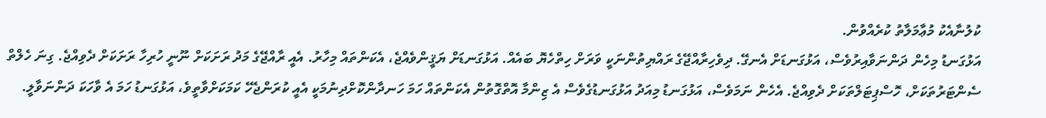ކުލުނާއެކު މުޢާމަލާތު ކުރެއްވުން.
އަޅުގަނޑު މިހެން ދަންނަވާއިރުވެސް، އަޅުގަނޑަށް އެނގޭ. ދިވެހިރާއްޖޭގެ ރައްޔިތުންނަކީ ވަރަށް ހިތްހެޔޮ ބައެއް. އަޅުގަނޑަށް ޔަޤީންވެއްޖެ، އެކަންތައް މިހާރު. އެއީ ރާއްޖޭގެ މަދު ރަށަކަށް ނޫނީ ހުރިހާ ރަށަކަށް ދެވިއްޖެ. ގިނަ ހެލްތް ސެންޓަރުތަކަށް، ހޮސްޕިޓަލްތަކަށް ދެވިއްޖެ. އެހެން ނަމަވެސް، އަޅުގަނޑު މިއަދު އަޅުގަނޑުގެވެސް އެ ޒިންމާ އޮތްގޮތުން އެކަންތައް ހަމަ ހަނދާންކޮށްދިނުމަކީ އެއީ ކުރަންޖެހޭ ކަމަކަށްވާތީވެ، އަޅުގަނޑު ހަމަ އެ ވާހަކަ ދަންނަވާލީ.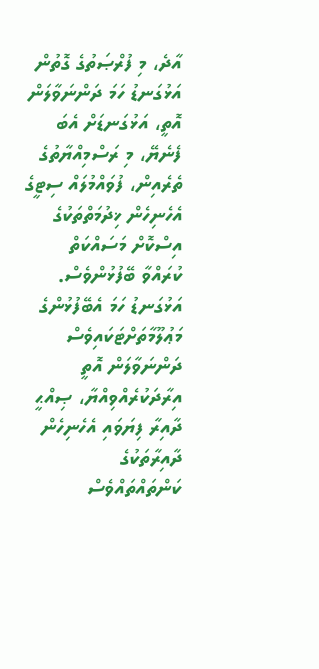އާދެ، މި ފުރްޞަތުގެ ގޮތުން އަޅުގަނޑު ހަމަ ދަންނަވާލަން އޮތީ، އަޅުގަނޑަށް އެބަ ފެނެޔޭ، މި ރަސްމިއްޔާތުގެ ތެރެއިން، ފުވައްމުލައް ސިޓީގެ އެހެނިހެން ޚިދުމަތްތަކުގެ އިސްކޮށް މަސައްކަތް ކުރައްވާ ބޭފުޅުންވެސް. އަޅުގަނޑު ހަމަ އެބޭފުޅުންގެ މަޢުލޫމާތަށްޓަކައިވެސް ދަންނަވާލަން އޮތީ އިރާދަކުރެއްވިއްޔާ، ޞިއްޙީ ދާއިރާ ފިޔަވައި އެހެނިހެން ދާއިރާތަކުގެ ކަންތައްތައްވެސް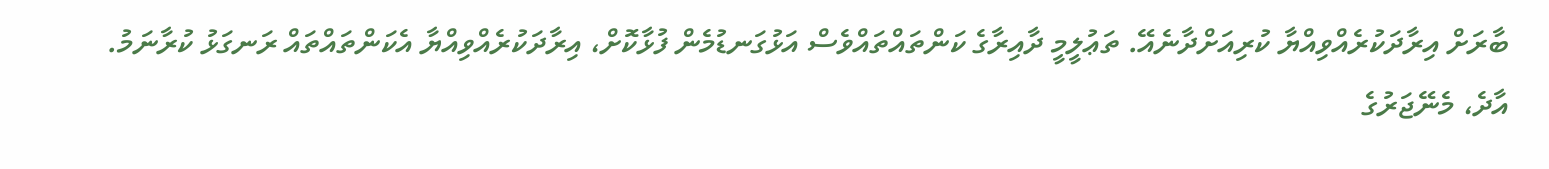ބާރަށް އިރާދަކުރެއްވިއްޔާ ކުރިއަށްދާނެއޭ. ތަޢުލީމީ ދާއިރާގެ ކަންތައްތައްވެސް އަޅުގަނޑުމެން ފުޅާކޮށް، އިރާދަކުރެއްވިއްޔާ އެކަންތައްތައް ރަނގަޅު ކުރާނަމު.
އާދެ، މެނޭޖަރުގެ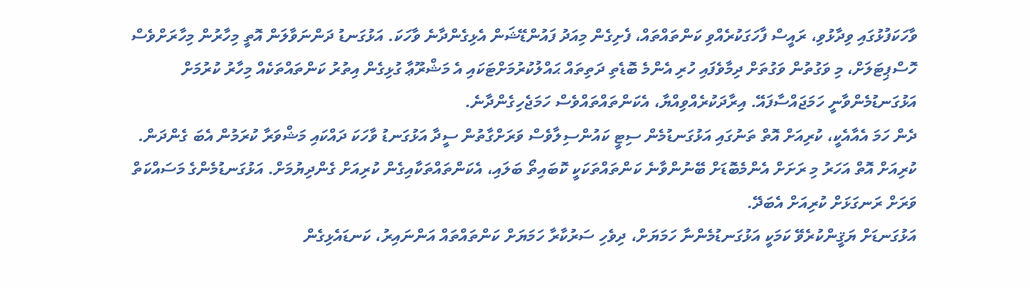ވާހަކަފުޅުގައި ވިދާޅުވި، ރައީސް ފާހަގަކުރެއްވި ކަންތައްތައް، ފެށިގެން މިއަދު ފައުންޑޭޝަން އެޅިގެންދާނެ ވާހަކަ. އަޅުގަނޑު ދަންނަވާލަން އޮތީ މިހާރުން މިހާރަށްވެސް ހޮސްޕިޓަލަށް، މި ވަގުތުން ވަގުތަށް ދިމާވެފައި ހުރި އެންމެ ބޮޑެތި ދަތިތައް ޙައްލުކުރުމަށްޓަކައި އެ މަޝްރޫޢާ ގުޅިގެން އިތުރު ކަންތައްތަކެއް މިހާރު ކުރުމަށް އަޅުގަނޑުމެންވާނީ ހަމަޖައްސާފައޭ. އިރާދަކުރެއްވިއްޔާ، އެކަންތައްތައްވެސް ހަމަޖެހިގެންދާނެ.
ދެން ހަމަ އެއާއެކީ، ކުރިއަށް އޮތް ތަނުގައި އަޅުގަނޑުމެން ސިޓީ ކައުންސިލާވެސް ވަރަށްގާތުން ސީދާ އަޅުގަނޑު ވާހަކަ ދައްކައި މަޝްވަރާ ކުރަމުން އެބަ ގެންދަން. ކުރިއަށް އޮތް އަހަރު މި ރަށަށް އެންމެބޮޑަށް ބޭނުންވާނެ ކަންތައްތަކަކީ ކޮބައިތޯ ބަލައި، އެކަންތައްތަކާއިގެން ކުރިއަށް ގެންދިޔުމަށް. އަޅުގަނޑުމެންގެ މަސައްކަތް ވަރަށް ރަނގަޅަށް ކުރިއަށް އެބަދޭ.
އަޅުގަނޑަށް ޔަޤީންކުރެވޭ ކަމަކީ އަޅުގަނޑުމެންނާ ހަމަޔަށް، ދިވެހި ސަރުކާރާ ހަމަޔަށް ކަންތައްތައް އަންނައިރު، ކަނޑައެޅިގެން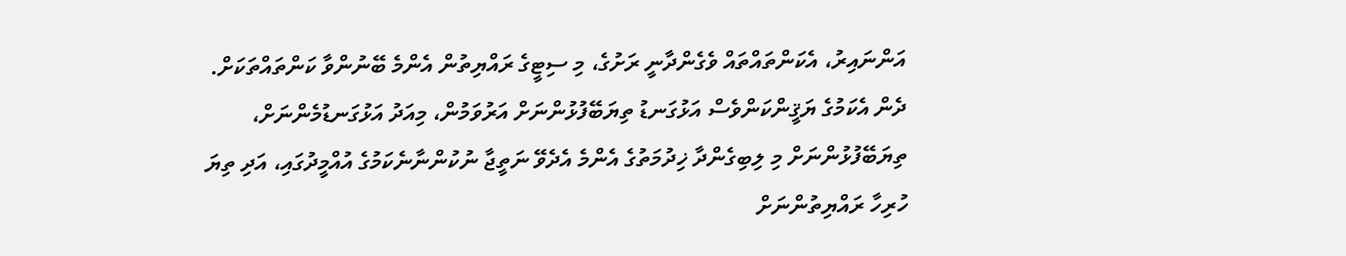އަންނައިރު، އެކަންތައްތައް ވެގެންދާނީ ރަށުގެ، މި ސިޓީގެ ރައްޔިތުން އެންމެ ބޭނުންވާ ކަންތައްތަކަށް. ދެން އެކަމުގެ ޔަޤީންކަންވެސް އަޅުގަނޑު ތިޔަބޭފުޅުންނަށް އަރުވަމުން، މިއަދު އަޅުގަނޑުމެންނަށް، ތިޔަބޭފުޅުންނަށް މި ލިބިގެންދާ ޚިދުމަތުގެ އެންމެ އެދެވޭ ނަތީޖާ ނުކުންނާނެކަމުގެ އުއްމީދުގައި، އަދި ތިޔަ ހުރިހާ ރައްޔިތުންނަށް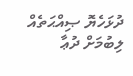ދުޅަހެޔޮ ޞިއްޙަތެއް ލިބުމަށް ދުޢާ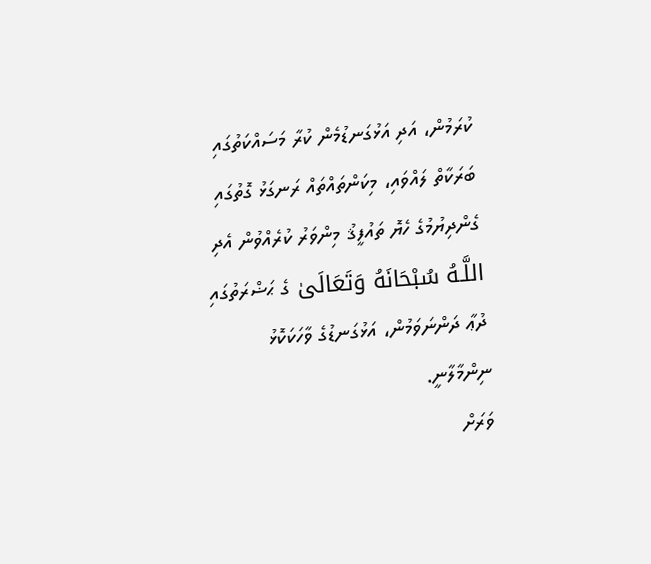ކުރަމުން، އަދި އަޅުގަނޑުމެން ކުރާ މަސައްކަތުގައި ބަރަކާތް ލައްވައި، މިކަންތައްތައް ރަނގަޅު ގޮތުގައި ގެންދިޔުމުގެ ހެޔޮ ތައުފީޤު މިންވަރު ކުރެއްވުން އެދި اللَّـهُ سُبْحَانَهُ وَتَعَالَىٰ ގެ ޙަޟްރަތުގައި ދުޢާ ދަންނަވަމުން، އަޅުގަނޑުގެ ވާހަކަކޮޅު ނިންމާލާނީ.
ވަރަށް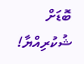ބޮޑަށް ޝުކުރިއްޔާ!